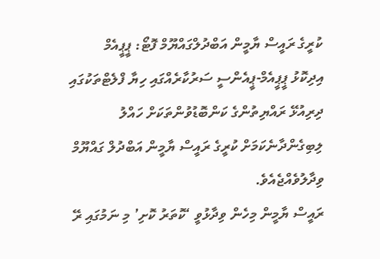ކުރީގެ ރައީސް ޔާމީން އަބްދުލްގައްޔޫމް ފޮޓޯ: ޕީޕީއެމް
އިދިކޮޅު ޕީޕީއެމް-ޕީއެންސީ ސަރުކާރެއްގައި ހިޔާ ފްލެޓްތަކުގައި ދިރިއުޅޭ ރައްޔިތުންގެ ކަންބޮޑުވުންތަކަށް ހައްލު ލިބިގެންދާނެކަމަށް ކުރީގެ ރައީސް ޔާމީން އަބްދުލް ގައްޔޫމް ވިދާލުވެއްޖެއެވެ.
ރައީސް ޔާމީން މިހެން ވިދާޅުވީ ‘ކޮތަރު ކޮށި’ މި ނަމުގައި ރޭ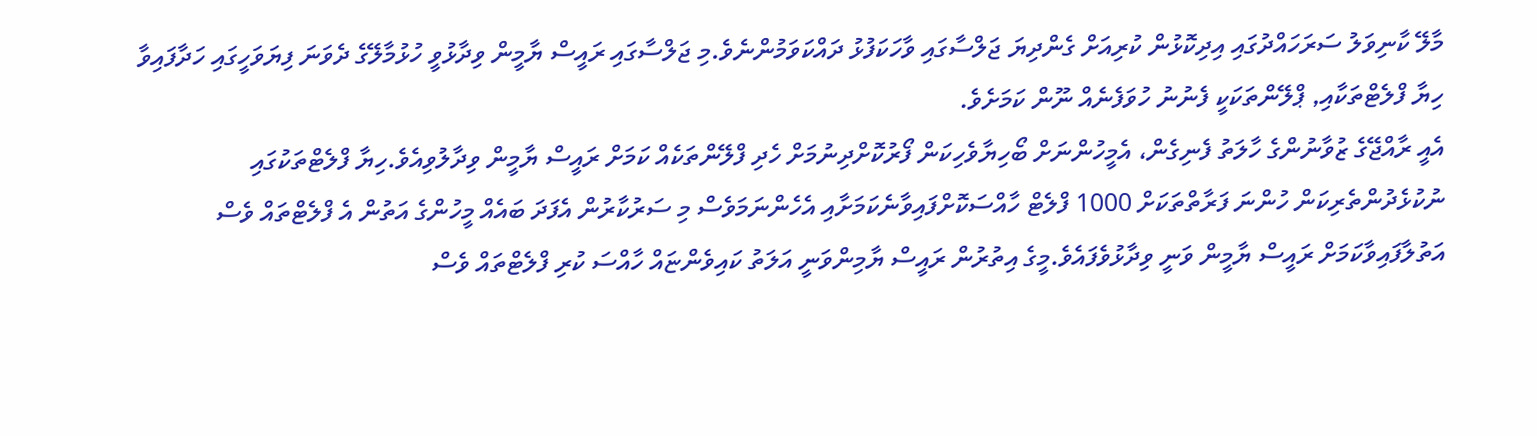މާލޭ ކާނިވަލު ސަރަހައްދުގައި އިދިކޮޅުން ކުރިއަށް ގެންދިޔަ ޖަލްސާގައި ވާހަކަފުޅު ދައްކަވަމުންނެވެ.މި ޖަލްސާގައި ރައީސް ޔާމީން ވިދާޅުވީ ހުޅުމާލޭގެ ދެވަނަ ފިޔަވަހީގައި ހަދާފައިވާ ހިޔާ ފްލެޓްތަކާއި, ޕްލޭންތަކަކީ ފެނުނު ހުވަފެނެއް ނޫން ކަމަށެވެ.
އެއީ ރާއްޖޭގެ ޒުވާނުންގެ ހާލަތު ފެނިގެން، އެމީހުންނަށް ބޯހިޔާވެހިކަން ފޯރުކޮށްދިނުމަށް ހެދި ފްލޭންތަކެއް ކަމަށް ރައީސް ޔާމީން ވިދާލުވިއެވެ.ހިޔާ ފްލެޓްތަކުގައި ނުކުޅެދުންތެރިކަން ހުންނަ ފަރާތްތަކަށް 1000 ފްލެޓް ހާއްސަކޮށްފައިވާނެކަމަށާއި އެހެންނަމަވެސް މި ސަރުކާރުން އެފަދަ ބައެއް މީހުންގެ އަތުން އެ ފްލެޓްތައް ވެސް އަތުލާފައިވާކަމަށް ރައީސް ޔާމީން ވަނީ ވިދާޅުވެފައެވެ.މީގެ އިތުރުން ރައީސް ޔާމިންވަނީ އަލަތު ކައިވެންޏައް ހާއްސަ ކުރި ފްލެޓްތައް ވެސް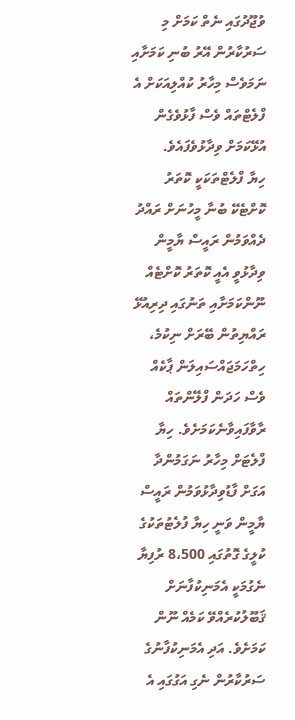ވުޖޫދުގައި ނެތް ކަމަށް މި ސަރުކާރުން އޭރު ބުނި ކަމަށާއި ނަމަވެސް މިހާރު ކުއްލިއަކަށް އެ ފްލެޓްތައް ވެސް ފާޅުވެގެން އުޅޭކަމަށް ވިދާޅުވެފައެވެ.
ހިޔާ ފްލެޓްތަކަކީ ކޮތަރު ކޮށްޓެކޭ ބުނާ މީހުނަށް ރައްދު ދެއްވަމުން ރައީސް ޔާމީން ވިދާޅުވީ އެއީ ކޮތަރު ކޮށްޓެއް ނޫންކަމަށާއި ތަނުގައި ދިރިއުޅޭ ރައްޔިތުން ބޭރަށް ނިކުމެ، ހިތްހަމަޖައްސައިލަން ޕާކެއް ވެސް ހަދަން ފްލޭންތައް ރާވާފައިވާނެކަމަށެވެ. ހިޔާ ފްލެޓަށް މިހާރު ނަގަމުންދާ އަގަށް ފާޑުވިދާޅުވަމުން ރައީސް ޔާމީން ވަނީ ހިޔާ ފުލެޓުތަކުގެ ކުލީގެ ގޮތުގައި 8،500 ރުފިޔާ ނެގުމަކީ އެމަނިކުފާނަށް ޤަބޫލުކުރެއްވޭ ކަމެއް ނޫން ކަމަށެވެ. އަދި އެމަނިކުފާނުގެ ސަރުކާރުން ނެގި އަގުގައި އެ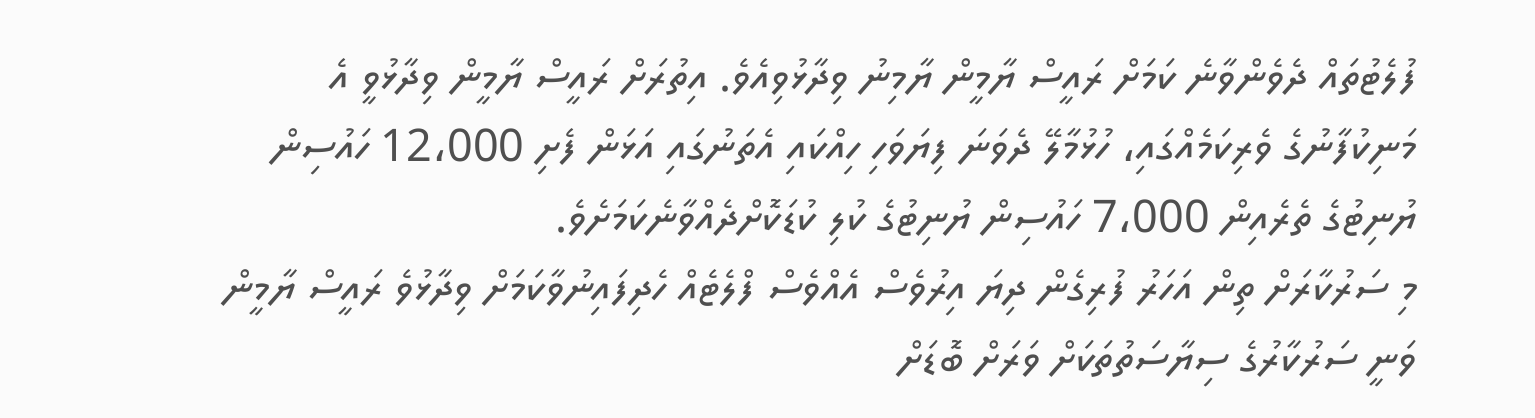ފުލެޓުތައް ދެވެންވާނެ ކަމަށް ރައީސް ޔާމީން ޔާމިނު ވިދާޅުވިއެވެ. އިތުރަށް ރައީސް ޔާމީން ވިދާޅުވީ އެ މަނިކުފާނުގެ ވެރިކަމެއްގައި، ހުޅުމާލޭ ދެވަނަ ފިޔަވަހި ހިއްކައި އެތަނުގައި އަޅަން ފެށި 12،000 ހައުސިން ޔުނިޓުގެ ތެރެއިން 7،000 ހައުސިން ޔުނިޓުގެ ކުލި ކުޑަކޮށްދެއްވާނެކަމަށެވެ.
މި ސަރުކާރަށް ތިން އަހަރު ފުރިގެން ދިޔަ އިރުވެސް އެއްވެސް ފްލެޓެއް ހެދިފައިނުވާކަމަށް ވިދާޅުވެ ރައީސް ޔާމީން ވަނީ ސަރުކާރުގެ ސިޔާސަތުތަކަށް ވަރަށް ބޮޑަށް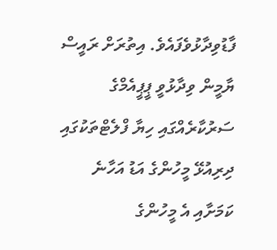ފާޑުވިދާޅުވެފައެވެ. އިތުރަށް ރައީސް ޔާމީން ވިދާޅުވީ ޕީޕީއެމްގެ ސަރުކާރެއްގައި ހިޔާ ފްލެޓްތަކުގައި ދިރިއުޅޭ މީހުންގެ އަޑު އަހާނެ ކަމަށާއި އެ މީހުންގެ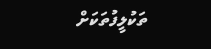ތަކުލީފުތަކަށް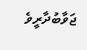ޖަވާބުދާރީވެ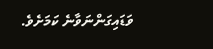ވަޑައިގަންނަވާނެ ކަމަށެވެ.